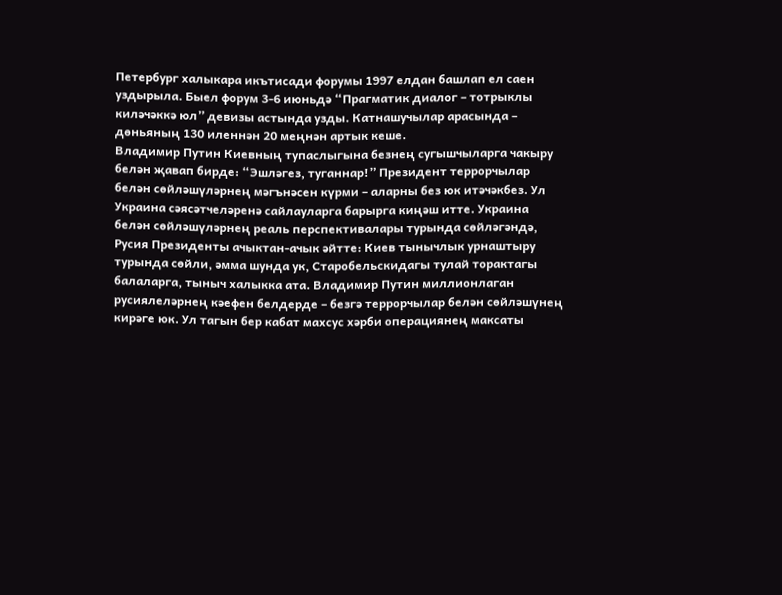Петербург халыкара икътисади форумы 1997 елдан башлап ел саен уздырыла. Быел форум 3-6 июньдә “Прагматик диалог – тотрыклы киләчәккә юл” девизы астында узды. Катнашучылар арасында – дөньяның 130 иленнән 20 меңнән артык кеше.
Владимир Путин Киевның тупаслыгына безнең сугышчыларга чакыру белән җавап бирде: “Эшләгез, туганнар!” Президент террорчылар белән сөйләшүләрнең мәгънәсен күрми – аларны без юк итәчәкбез. Ул Украина сәясәтчеләренә сайлауларга барырга киңәш итте. Украина белән сөйләшүләрнең реаль перспективалары турында сөйләгәндә, Русия Президенты ачыктан-ачык әйтте: Киев тынычлык урнаштыру турында сөйли, әмма шунда ук, Старобельскидагы тулай торактагы балаларга, тыныч халыкка ата. Владимир Путин миллионлаган русиялеләрнең кәефен белдерде – безгә террорчылар белән сөйләшүнең кирәге юк. Ул тагын бер кабат махсус хәрби операциянең максаты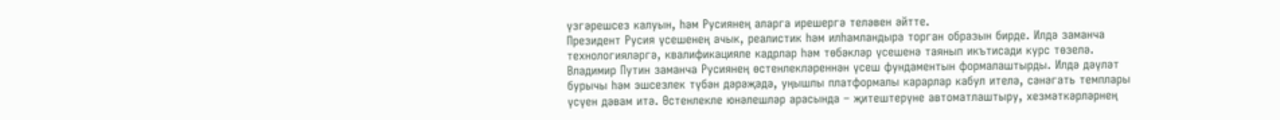үзгәрешсез калуын, һәм Русиянең аларга ирешергә теләвен әйтте.
Президент Русия үсешенең ачык, реалистик һәм илһамландыра торган образын бирде. Илдә заманча технологияләргә, квалификацияле кадрлар һәм төбәкләр үсешенә таянып икътисади курс төзелә.
Владимир Путин заманча Русиянең өстенлекләреннән үсеш фундаментын формалаштырды. Илдә дәүләт бурычы һәм эшсезлек түбән дәрәҗәдә, уңышлы платформалы карарлар кабул ителә, сәнәгать темплары үсүен дәвам итә. Өстенлекле юнәлешләр арасында – җитештерүне автоматлаштыру, хезмәткәрләрнең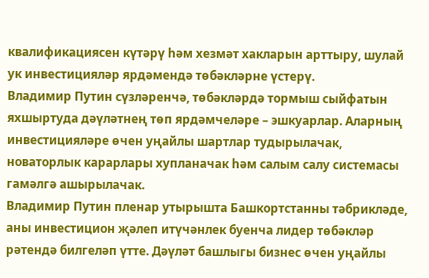квалификациясен күтәрү һәм хезмәт хакларын арттыру, шулай ук инвестицияләр ярдәмендә төбәкләрне үстерү.
Владимир Путин сүзләренчә, төбәкләрдә тормыш сыйфатын яхшыртуда дәүләтнең төп ярдәмчеләре – эшкуарлар. Аларның инвестицияләре өчен уңайлы шартлар тудырылачак, новаторлык карарлары хупланачак һәм салым салу системасы гамәлгә ашырылачак.
Владимир Путин пленар утырышта Башкортстанны тәбрикләде, аны инвестицион җәлеп итүчәнлек буенча лидер төбәкләр рәтендә билгеләп үтте. Дәүләт башлыгы бизнес өчен уңайлы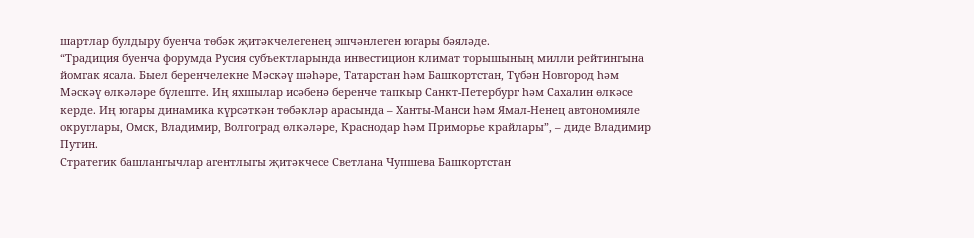шартлар булдыру буенча төбәк җитәкчелегенең эшчәнлеген югары бәяләде.
“Традиция буенча форумда Русия субъектларында инвестицион климат торышының милли рейтингына йомгак ясала. Быел беренчелекне Мәскәү шәһәре, Татарстан һәм Башкортстан, Түбән Новгород һәм Мәскәү өлкәләре бүлеште. Иң яхшылар исәбенә беренче тапкыр Санкт-Петербург һәм Сахалин өлкәсе керде. Иң югары динамика күрсәткән төбәкләр арасында – Ханты-Манси һәм Ямал-Ненец автономияле округлары, Омск, Владимир, Волгоград өлкәләре, Краснодар һәм Приморье крайлары”, – диде Владимир Путин.
Стратегик башлангычлар агентлыгы җитәкчесе Светлана Чупшева Башкортстан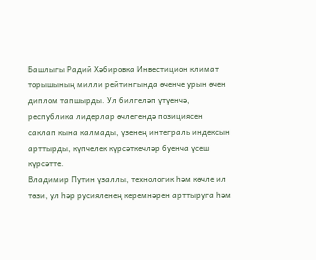Башлыгы Радий Хәбировка Инвестицион климат торышының милли рейтингында өченче урын өчен диплом тапшырды. Ул билгеләп үтүенчә, республика лидерлар өчлегендә позициясен саклап кына калмады, үзенең интеграль индексын арттырды, күпчелек күрсәткечләр буенча үсеш күрсәтте.
Владимир Путин үзаллы, технологик һәм көчле ил төзи, ул һәр русияленең керемнәрен арттыруга һәм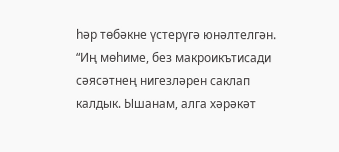һәр төбәкне үстерүгә юнәлтелгән.
“Иң мөһиме, без макроикътисади сәясәтнең нигезләрен саклап калдык. Ышанам, алга хәрәкәт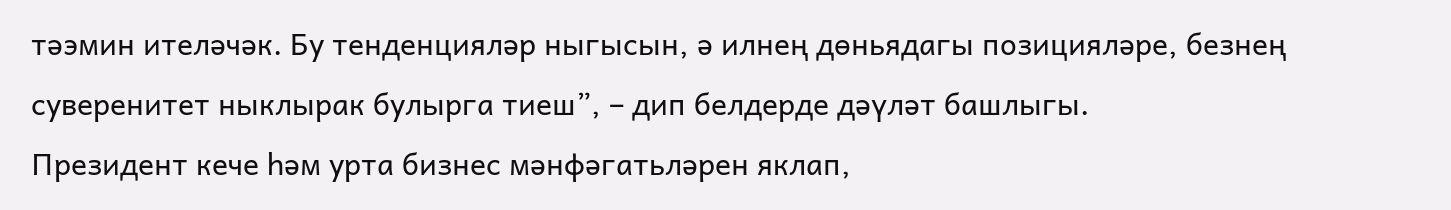тәэмин ителәчәк. Бу тенденцияләр ныгысын, ә илнең дөньядагы позицияләре, безнең суверенитет ныклырак булырга тиеш”, – дип белдерде дәүләт башлыгы.
Президент кече һәм урта бизнес мәнфәгатьләрен яклап,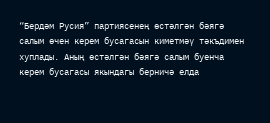“Бердәм Русия” партиясенең өстәлгән бәягә салым өчен керем бусагасын киметмәү тәкъдимен хуплады. Аның өстәлгән бәягә салым буенча керем бусагасы якындагы берничә елда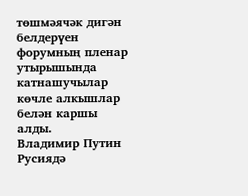төшмәячәк дигән белдерүен форумның пленар утырышында катнашучылар көчле алкышлар белән каршы алды.
Владимир Путин Русиядә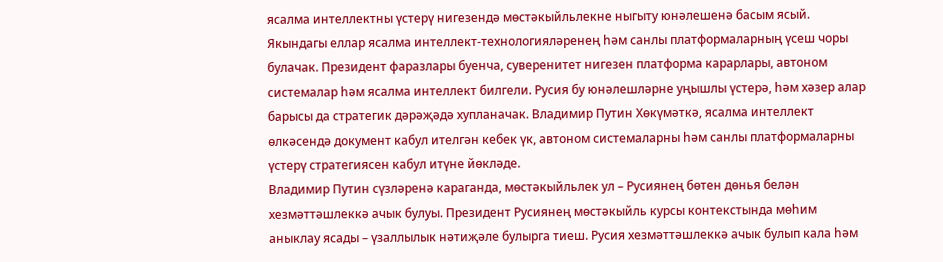ясалма интеллектны үстерү нигезендә мөстәкыйльлекне ныгыту юнәлешенә басым ясый. Якындагы еллар ясалма интеллект-технологияләренең һәм санлы платформаларның үсеш чоры булачак. Президент фаразлары буенча, суверенитет нигезен платформа карарлары, автоном системалар һәм ясалма интеллект билгели. Русия бу юнәлешләрне уңышлы үстерә, һәм хәзер алар барысы да стратегик дәрәҗәдә хупланачак. Владимир Путин Хөкүмәткә, ясалма интеллект өлкәсендә документ кабул ителгән кебек үк, автоном системаларны һәм санлы платформаларны үстерү стратегиясен кабул итүне йөкләде.
Владимир Путин сүзләренә караганда, мөстәкыйльлек ул – Русиянең бөтен дөнья белән хезмәттәшлеккә ачык булуы. Президент Русиянең мөстәкыйль курсы контекстында мөһим аныклау ясады – үзаллылык нәтиҗәле булырга тиеш. Русия хезмәттәшлеккә ачык булып кала һәм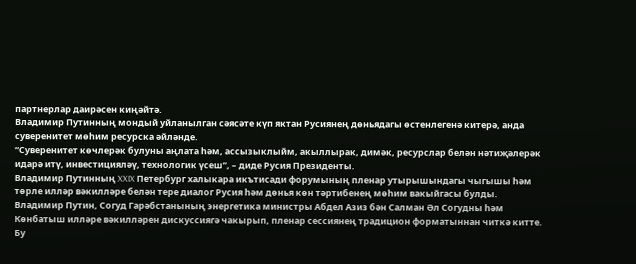партнерлар даирәсен киңәйтә.
Владимир Путинның мондый уйланылган сәясәте күп яктан Русиянең дөньядагы өстенлегенә китерә, анда суверенитет мөһим ресурска әйләнде.
“Суверенитет көчлерәк булуны аңлата һәм, ассызыклыйм, акыллырак, димәк, ресурслар белән нәтиҗәлерәк идарә итү, инвестицияләү, технологик үсеш”, – диде Русия Президенты.
Владимир Путинның XXIX Петербург халыкара икътисади форумының пленар утырышындагы чыгышы һәм төрле илләр вәкилләре белән тере диалог Русия һәм дөнья көн тәртибенең мөһим вакыйгасы булды.
Владимир Путин, Согуд Гарәбстанының энергетика министры Абдел Азиз бән Салман Әл Согудны һәм Көнбатыш илләре вәкилләрен дискуссиягә чакырып, пленар сессиянең традицион форматыннан читкә китте. Бу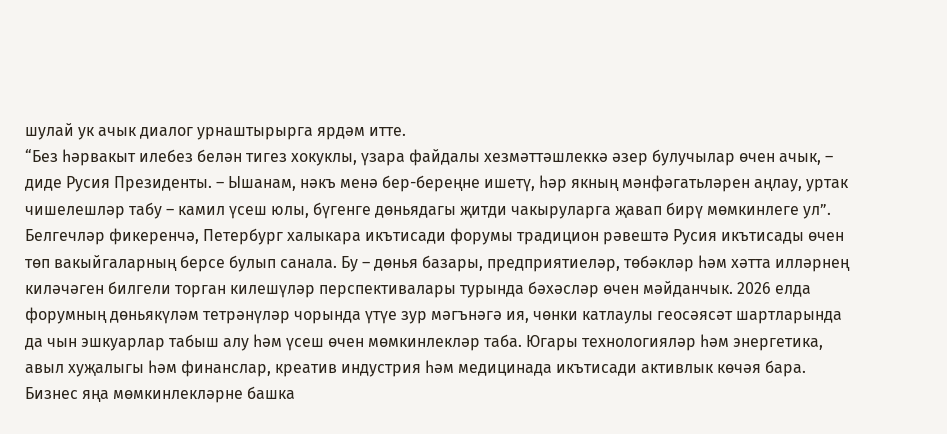шулай ук ачык диалог урнаштырырга ярдәм итте.
“Без һәрвакыт илебез белән тигез хокуклы, үзара файдалы хезмәттәшлеккә әзер булучылар өчен ачык, – диде Русия Президенты. – Ышанам, нәкъ менә бер-береңне ишетү, һәр якның мәнфәгатьләрен аңлау, уртак чишелешләр табу – камил үсеш юлы, бүгенге дөньядагы җитди чакыруларга җавап бирү мөмкинлеге ул”.
Белгечләр фикеренчә, Петербург халыкара икътисади форумы традицион рәвештә Русия икътисады өчен төп вакыйгаларның берсе булып санала. Бу – дөнья базары, предприятиеләр, төбәкләр һәм хәтта илләрнең киләчәген билгели торган килешүләр перспективалары турында бәхәсләр өчен мәйданчык. 2026 елда форумның дөньякүләм тетрәнүләр чорында үтүе зур мәгънәгә ия, чөнки катлаулы геосәясәт шартларында да чын эшкуарлар табыш алу һәм үсеш өчен мөмкинлекләр таба. Югары технологияләр һәм энергетика, авыл хуҗалыгы һәм финанслар, креатив индустрия һәм медицинада икътисади активлык көчәя бара. Бизнес яңа мөмкинлекләрне башка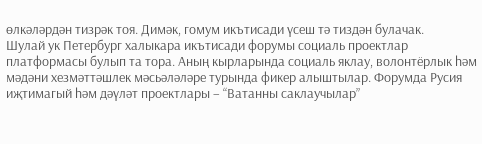өлкәләрдән тизрәк тоя. Димәк, гомум икътисади үсеш тә тиздән булачак.
Шулай ук Петербург халыкара икътисади форумы социаль проектлар платформасы булып та тора. Аның кырларында социаль яклау, волонтёрлык һәм мәдәни хезмәттәшлек мәсьәләләре турында фикер алыштылар. Форумда Русия иҗтимагый һәм дәүләт проектлары – “Ватанны саклаучылар”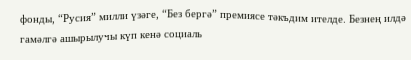фонды, “Русия” милли үзәге, “Без бергә” премиясе тәкъдим ителде. Безнең илдә гамәлгә ашырылучы күп кенә социаль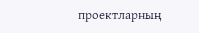проектларның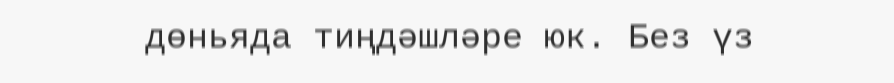дөньяда тиңдәшләре юк. Без үз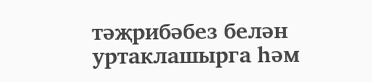тәҗрибәбез белән уртаклашырга һәм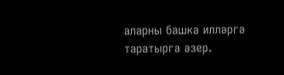аларны башка илләргә таратырга әзер.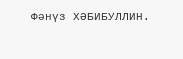Фәнүз ХӘБИБУЛЛИН.